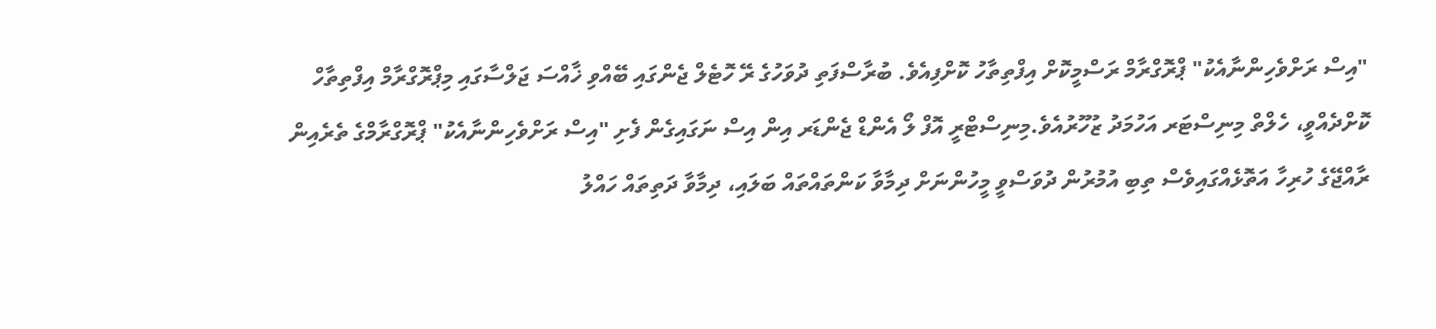"އިސް ރަށްވެހިންނާއެކު" ޕްރޮގްރާމް ރަސްމީކޮށް އިފްތިތާހު ކޮށްފިއެވެ. ބުރާސްފަތި ދުވަހުގެ ރޭ ހޮޓެލް ޖެންގައި ބޭއްވި ޚާއްސަ ޖަލްސާގައި މިޕްރޮގްރާމް އިފްތިތާހް ކޮށްދެއްވީ، ހެލްތް މިނިސްޓަރ އަހުމަދު ޒުހޫރުއެވެ.މިނިސްޓްރީ އޮފް ލޯ އެންޑް ޖެންޑަރ އިން އިސް ނަގައިގެން ފެށި "އިސް ރަށްވެހިންނާއެކު" ޕްރޮގްރާމްގެ ތެރެއިން ރާއްޖޭގެ ހުރިހާ އަތޮޅެއްގައިވެސް ތިބި އުމުރުން ދުވަސްވީ މީހުންނަށް ދިމާވާ ކަންތައްތައް ބަލައި، ދިމާވާ ދަތިތައް ހައްލު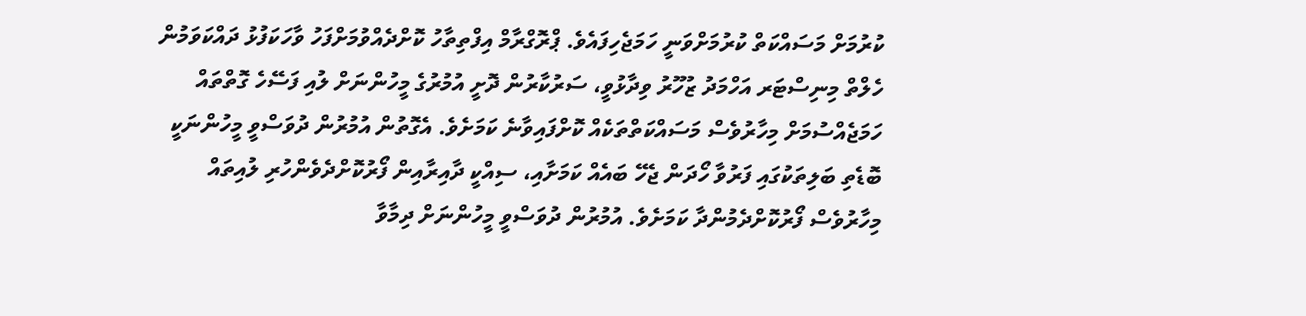ކުރުމަށް މަސައްކަތް ކުރުމަށްވަނީ ހަމަޖެހިފައެވެ. ޕްރޮގްރާމް އިފްތިތާހު ކޮށްދެއްވުމަށްފަހު ވާހަކަފުޅު ދައްކަވަމުން ހެލްތް މިނިސްޓަރ އަހްމަދު ޒުހޫރު ވިދާޅުވީ، ސަރުކާރުން ދޮށީ އުމުރުގެ މީހުންނަށް ލުއި ފަސޭހެ ގޮތްތައް ހަމަޖެއްސުމަށް މިހާރުވެސް މަސައްކަތްތަކެއް ކޮށްފައިވާނެ ކަމަށެވެ. އެގޮތުން އުމުރުން ދުވަސްވީ މީހުންނަކީ ބޮޑެތި ބަލިތަކުގައި ފަރުވާ ހޯދަން ޖެހޭ ބައެއް ކަމަށާއި، ސިއްކީ ދާއިރާއިން ފޯރުކޮށްދެވެންހުރި ލުއިތައް މިހާރުވެސް ފޯރުކޮށްދެމުންދާ ކަމަށެވެ. އުމުރުން ދުވަސްވީ މީހުންނަށް ދިމާވާ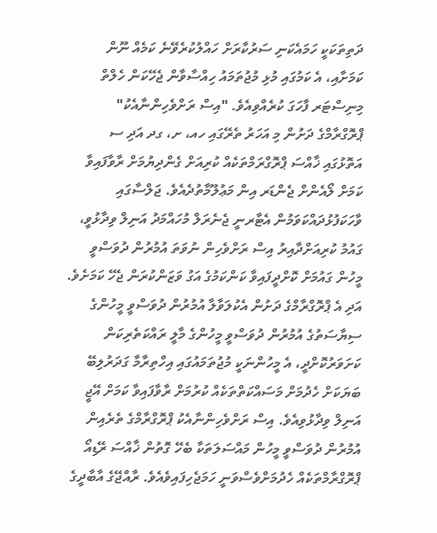ދަތިތަކަކީ ހަމައެކަނި ސަރުކާރަށް ހައްލުކުރެވޭނެ ކަމެއް ނޫން ކަމަށާއި، އެ ކަމުގައި މުޅި މުޖުތަމައު ހިއްސާވާން ޖެހޭކަން ހެލްތް މިނިސްޓަރ ފާހަގަ ކުރެއްވިއެވެ. "އިސް ރަށްވެހިންނާއެކު" ޕްރޮގްރާމްގެ ދަށުން މި އަހަރު ތެރޭގައި ހއ، ށ، ގދ އަދި ސ އަތޮޅުގައި ޚާއްސަ ޕްރޮގްރަމްތަކެއް ކުރިއަށް ގެންދިޔުމަށް ރާވާފައިވާ ކަމަށް ލޯއެންށް ޖެންޑަރ އިން މަޢުލޫމާތުދެއެވެ. ޖަލްސާގައި ވާހަކަފުޅުދައްކަވަމުން އެޓާރނީ ޖެނެރަލް މުހައްމަދު އަނިލް ވިދާޅުވީ، ގައުމު ކުރިއަށްދާއިރު އިސް ރަށްވެހިން ނުވަތަ އުމުރުން ދުވަސްވީ މީހުން ގައުމަށް ކޮށްދީފައިވާ ކަންކަމުގެ އަގު ވަޒަންކުރަން ޖެހޭ ކަމަށެވެ. އަދި އެ ޕްރޮގްރާމްގެ ދަށުން އެކުލަވާލާ އުމުރުން ދުވަސްވީ މީހުންގެ ސިޔާސަތުގެ އުމުރުން ދުވަސްވީ މީހުންގެ މާލީ ރައްކަތެރިކަން ކަށަވަރުކޮށްދީ، އެ މީހުންނަކީ މުޖުތަމައުގައި އިހްތިރާމާ ގަދަރުލިބޭ ބަޔަކަށް ހެދުމަށް މަސައްކަތްތަކެއް ކުރުމަށް ރާވާފައިވާ ކަމަށް އޭޖީ އަނިލް ވިދާޅުވިއެވެ. އިސް ރަށްވެހިންނާއެކު ޕްރޮގްރާމްގެ ތެރެއިން އުމުރުން ދުވަސްވީ މީހުން މައްސަލަތަކާ ބެހޭ ގޮތުން ޚާއްސަ ރޭޑިއޯ ޕްރޮގްރާމްތަކެއް ހެދުމަށްވެސްވަނީ ހަމަޖެހިފައިވެއެވެ. ރާއްޖޭގެ އާބާދީގެ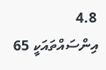4.8 އިންސައްތައަކީ 65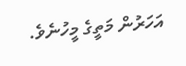އަހަރުން މަތީގެ މީހުނެވެ.